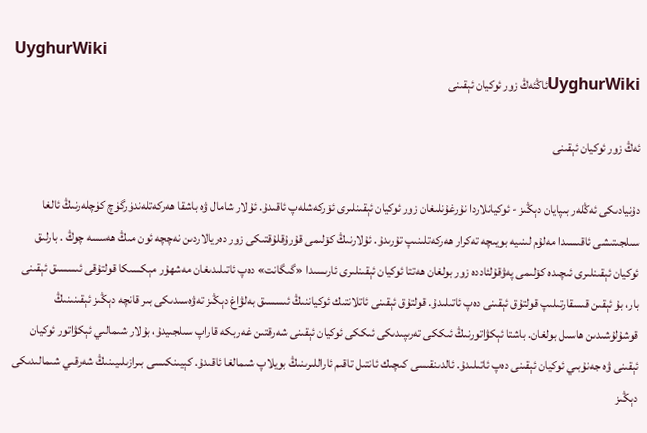UyghurWiki
UyghurWikiئاڭئەڭ زور ئوكيان ئېقىنى

ئەڭ زور ئوكيان ئېقىنى

دۇنيادىكى ئەڭلەر بىپايان دېڭىز - ئوكيانلاردا نۇرغۇنلىغان زور ئوكيان ئېقىنلىرى ئۆركەشلەپ ئاقىدۇ. ئۇلار شامال ۋە باشقا ھەركەتلەندۈرگۈچ كۈچلەرنىڭ ئالغا سىلجىتىشى ئاقىسىدا مەلۇم لىنىيە بويىچە تەكرار ھەركەتلىنىپ تۇرىدۇ. ئۇلارنىڭ كۆلىمى قۇرۇقلۇقتىكى زور دەريالاردىن نەچچە ئون مىڭ ھەسسە چوڭ . بارلىق ئوكيان ئېقىنلىرى ئىچىدە كۆلىمى پەۋقۇلئاددە زور بولغان ھەتتا ئوكيان ئېقىنلىرى ئارىسىدا «گىگانت» دەپ ئاتىلىدىغان مەشھۇر مېكسىكا قولتۇقى ئىسسىق ئېقىنى بار، بۇ ئېقىن قىسقارتىلىپ قولتۇق ئېقىنى دەپ ئاتىلىدۇ. قولتۇق ئېقىنى ئاتلانتىك ئوكياننىڭ ئىسسىق بەلۋاغ دېڭىز تەۋەسىدىكى بىر قانچە دېڭىز ئېقىنىنىڭ قوشۇلۇشىدىن ھاسىل بولغان. باشتا ئېكۋاتورنىڭ ئىككى تەرىپىدىكى ئىككى ئوكيان ئېقىنى شەرقتىن غەربكە قاراپ سىلجىيدۇ، بۇلار شىمالىي ئېكۋاتور ئوكيان ئېقىنى ۋە جەنۇبىي ئوكيان ئېقىنى دەپ ئاتىلىدۇ. ئالدىنقىسى كىچىك ئانتىل تاقىم ئاراللىرىنىڭ بويلاپ شىمالغا ئاقىدۇ. كېيىنكىسى بىرازىلىيىنىڭ شەرقىي شىمالىدىكى دېڭىز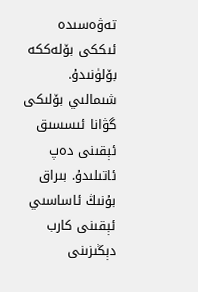تەۋەسىدە ئىككى بۆلەككە بۆلۈنىدۇ. شىمالىي بۆلىكى گۋانا ئىسسىق ئېقىنى دەپ ئاتىلىدۇ. بىراق بۇنىڭ ئاساسىي ئېقىنى كارب دېڭىزىنى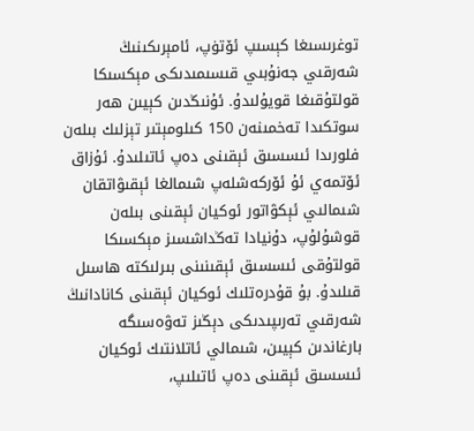توغرىسىغا كېسىپ ئۆتۈپ، ئامېرىكىنىڭ شەرقىي جەنۇبىي قىسىمىدىكى مېكسىكا قولتۇقىغا قويۇلىدۇ. ئۇنىڭدىن كېيىن ھەر سوتكىدا تەخمىنەن 150 كىلومېتىر تېزلىك بىلەن فلورىدا ئىسسىق ئېقىنى دەپ ئاتىلىدۇ. ئۇزاق ئۆتمەي ئۇ ئۆركەشلەپ شىمالغا ئېقىۋاتقان شىمالىي ئېكۋاتور ئوكيان ئېقىنى بىلەن قوشۇلۇپ، دۇنيادا تەڭداشسىز مېكسىكا قولتۇقى ئىسسىق ئېقىنىنى بىرلىكتە ھاسىل قىلىدۇ. بۇ قۇدرەتلىك ئوكيان ئېقىنى كانادانىڭ شەرقىي تەرىپىدىكى دېڭىز تەۋەسىگە بارغاندىن كېيىن، شىمالي ئاتلانتىك ئوكيان ئىسسىق ئېقىنى دەپ ئاتىلىپ،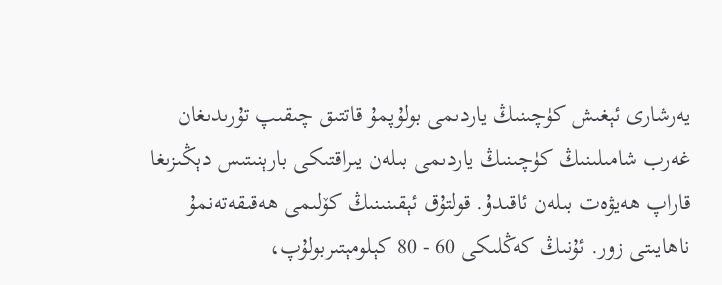يەرشارى ئېغىش كۈچىنىڭ ياردىمى بولۇپمۇ قاتتىق چىقىپ تۇرىدىغان غەرب شامىلىنىڭ كۈچىنىڭ ياردىمى بىلەن يىراقتىكى بارېنىتىس دېڭىزىغا قاراپ ھەيۋەت بىلەن ئاقىدۇ. قولتۇق ئېقىنىنىڭ كۆلىمى ھەقىقەتەنمۇ ناھايىتى زور. ئۇنىڭ كەڭلىكى 60 - 80 كېلومېتىربولۇپ،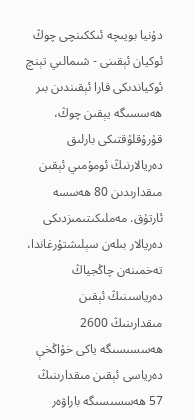دۇنيا بويىچە ئىككىنچى چوڭ ئوكيان ئېقىنى - شىمالىي تېنچ ئوكياندىكى قارا ئېقىندىن بىر ھەسسىگە يېقىن چوڭ، قۇرۇقلۇقتىكى بارلىق دەريالارنىڭ ئومۇمىي ئېقىن مىقدارىدىن 80 ھەسسە ئارتۇق. مەملىكىتىمىزدىكى دەريالار بىلەن سېلىشتۇرغاندا، تەخمىنەن چاڭجياڭ دەرياسىنىڭ ئېقىن مىقدارىنىڭ 2600 ھەسسىسىگە ياكى خۇاڭخې دەرياسى ئېقىن مىقدارىنىڭ 57 ھەسسىسىگە باراۋەر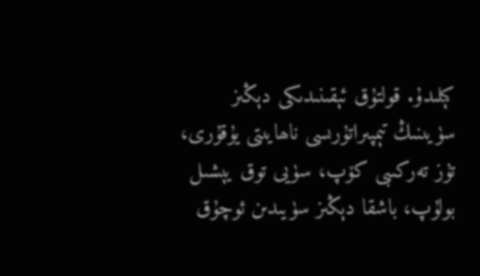كېلىدۇ. قولتۇق ئېقىنىدىكى دېڭىز سۈيىنىڭ تېمپىراتۇرىسى ناھايىتى يۇقۇرى، تۇز تەركىبى كۆپ، سۈيى توق يېشىل بولۇپ، باشقا دېڭىز سۈيىدىن ئوچۇق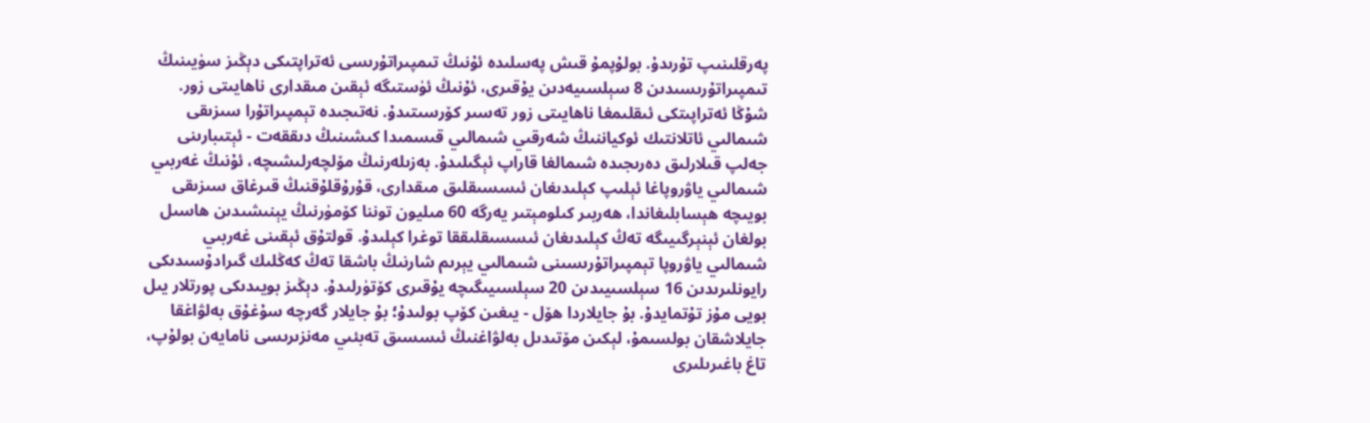پەرقلىنىپ تۇرىدۇ. بولۇپمۇ قىش پەسلىدە ئۇنىڭ تىمپىراتۇرىسى ئەتراپتىكى دېڭىز سۈيىنىڭ تىمپىراتۇرىسىدىن 8 سېلسىيەدىن يۇقىرى، ئۇنىڭ ئۈستىگە ئېقىن مىقدارى ناھايىتى زور. شۇڭا ئەتراپىتكى ئىقلىمغا ناھايىتى زور تەسىر كۆرسىتىدۇ. نەتىجىدە تېمپىراتۇرا سىزىقى شىمالىي ئاتلانتىك ئوكياننىڭ شەرقىي شىمالىي قىسمىدا كىشىنىڭ دىققەت - ئېتىبارىنى جەلپ قىلارلىق دەرىجىدە شىمالغا قاراپ ئېگىلىدۇ. بەزىلەرنىڭ مۆلچەرلىشىچە، ئۇنىڭ غەربىي شىمالىي ياۋروپاغا ئېلىپ كېلىدىغان ئىسسىقلىق مىقدارى، قۇرۇقلۇقنىڭ قىرغاق سىزىقى بويىچە ھېسابلىغاندا، ھەربىر كىلومېتىر يەرگە 60 مىليون توننا كۆمۈرنىڭ يېنىشىدىن ھاسىل بولغان ئېنېرگىيىگە تەڭ كېلىدىغان ئىسسىقلىققا توغرا كېلىدۇ. قولتۇق ئېقىنى غەربىي شىمالىي ياۋروپا تېمپىراتۇرىسىنى شىمالىي يېرىم شارنىڭ باشقا تەڭ كەڭلىك گىرادۇسىدىكى رايونلىرىدىن 16 سېلسىيىدىن 20 سېلسىيىگىچە يۇقىرى كۆتۈرلىدۇ. دېڭىز بويىدىكى پورتلار يىل بويى مۇز تۇتمايدۇ. بۇ جايلاردا ھۆل - يىغىن كۆپ بولىدۇ؛ بۇ جايلار گەرچە سۇغۇق بەلۋاغقا جايلاشقان بولسىمۇ، لېكىن مۆتىدىل بەلۋاغنىڭ ئىسسىق تەبئىي مەنزىرىسى نامايەن بولۇپ، تاغ باغىرىلىرى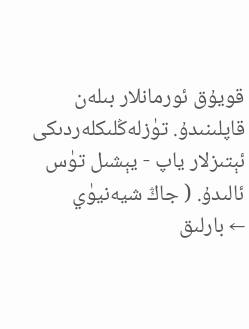قويۇق ئورمانلار بىلەن قاپلىنىدۇ. تۈزلەڭلىكلەردىكى ئېتىزلار ياپ - يېشىل تۈس ئالىدۇ. ( جاڭ شيەنيۈي
← بارلىق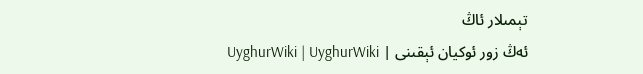تېمىلار ئاڭ
ئەڭ زور ئوكيان ئېقىنى | UyghurWiki | UyghurWiki